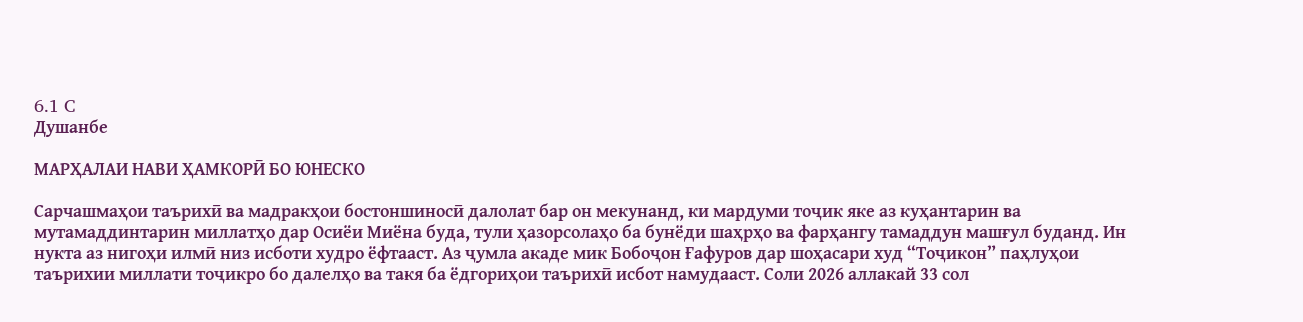6.1 C
Душанбе

МАРҲАЛАИ НАВИ ҲАМКОРӢ БО ЮНЕСКО

Сарчашмаҳои таърихӣ ва мадракҳои бостоншиносӣ далолат бар он мекунанд, ки мардуми тоҷик яке аз куҳантарин ва мутамаддинтарин миллатҳо дар Осиёи Миёна буда, тули ҳазорсолаҳо ба бунёди шаҳрҳо ва фарҳангу тамаддун машғул буданд. Ин нукта аз нигоҳи илмӣ низ исботи худро ёфтааст. Аз ҷумла акаде мик Бобоҷон Ғафуров дар шоҳасари худ “Тоҷикон” паҳлуҳои таърихии миллати тоҷикро бо далелҳо ва такя ба ёдгориҳои таърихӣ исбот намудааст. Соли 2026 аллакай 33 сол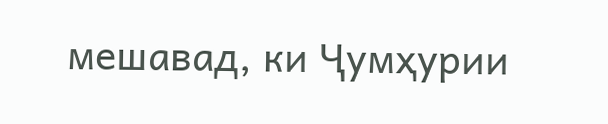мешавад, ки Ҷумҳурии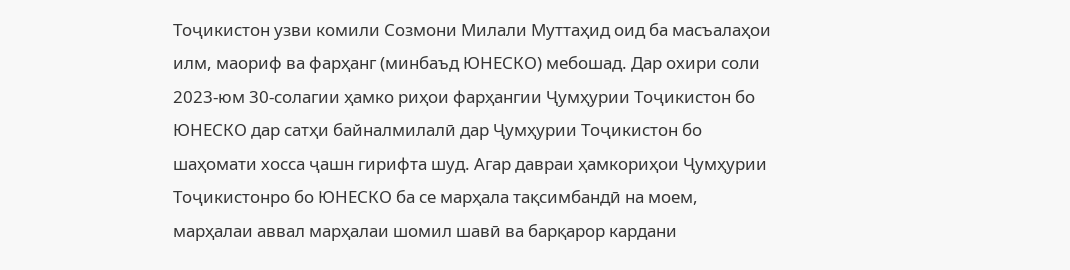Тоҷикистон узви комили Созмони Милали Муттаҳид оид ба масъалаҳои илм, маориф ва фарҳанг (минбаъд ЮНЕСКО) мебошад. Дар охири соли 2023-юм 30-солагии ҳамко риҳои фарҳангии Ҷумҳурии Тоҷикистон бо ЮНЕСКО дар сатҳи байналмилалӣ дар Ҷумҳурии Тоҷикистон бо шаҳомати хосса ҷашн гирифта шуд. Агар давраи ҳамкориҳои Ҷумҳурии Тоҷикистонро бо ЮНЕСКО ба се марҳала тақсимбандӣ на моем, марҳалаи аввал марҳалаи шомил шавӣ ва барқарор кардани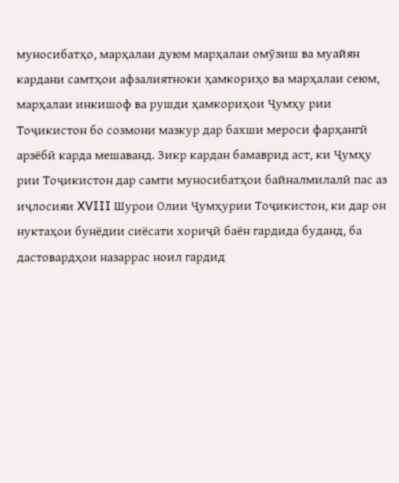муносибатҳо, марҳалаи дуюм марҳалаи омӯзиш ва муайян кардани самтҳои афзалиятноки ҳамкориҳо ва марҳалаи сеюм, марҳалаи инкишоф ва рушди ҳамкориҳои Ҷумҳу рии Тоҷикистон бо созмони мазкур дар бахши мероси фарҳангӣ арзёбӣ карда мешаванд. Зикр кардан бамаврид аст, ки Ҷумҳу рии Тоҷикистон дар самти муносибатҳои байналмилалӣ пас аз иҷлосияи XVIII Шурои Олии Ҷумҳурии Тоҷикистон, ки дар он нуктаҳои бунёдии сиёсати хориҷӣ баён гардида буданд, ба дастовардҳои назаррас ноил гардид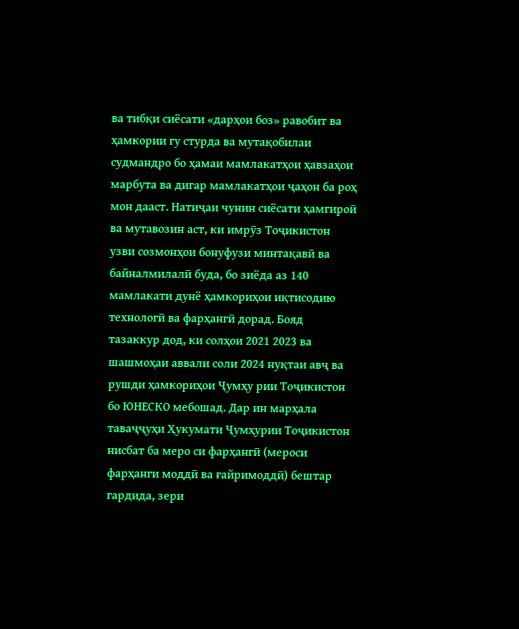ва тибқи сиёсати «дарҳои боз» равобит ва ҳамкории гу стурда ва мутақобилаи судмандро бо ҳамаи мамлакатҳои ҳавзаҳои марбута ва дигар мамлакатҳои ҷаҳон ба роҳ мон дааст. Натиҷаи чунин сиёсати ҳамгироӣ ва мутавозин аст, ки имрӯз Тоҷикистон узви созмонҳои бонуфузи минтақавӣ ва байналмилалӣ буда, бо зиёда аз 140 мамлакати дунё ҳамкориҳои иқтисодию технологӣ ва фарҳангӣ дорад. Бояд тазаккур дод, ки солҳои 2021 2023 ва шашмоҳаи аввали соли 2024 нуқтаи авҷ ва рушди ҳамкориҳои Ҷумҳу рии Тоҷикистон бо ЮНЕСКО мебошад. Дар ин марҳала таваҷҷуҳи Ҳукумати Ҷумҳурии Тоҷикистон нисбат ба меро си фарҳангӣ (мероси фарҳанги моддӣ ва ғайримоддӣ) бештар гардида, зери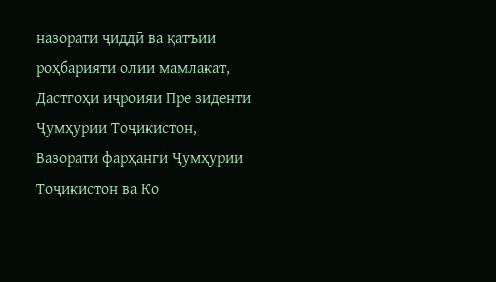назорати ҷиддӣ ва қатъии роҳбарияти олии мамлакат, Дастгоҳи иҷроияи Пре зиденти Ҷумҳурии Тоҷикистон, Вазорати фарҳанги Ҷумҳурии Тоҷикистон ва Ко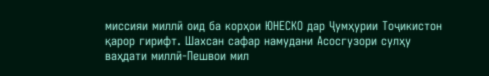миссияи миллӣ оид ба корҳои ЮНЕСКО дар Ҷумҳурии Тоҷикистон қарор гирифт. Шахсан сафар намудани Асосгузори сулҳу ваҳдати миллӣ-Пешвои мил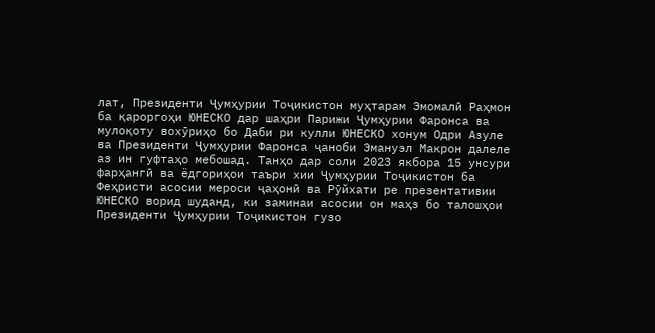лат, Президенти Ҷумҳурии Тоҷикистон муҳтарам Эмомалӣ Раҳмон ба қароргоҳи ЮНЕСКО дар шаҳри Парижи Ҷумҳурии Фаронса ва мулоқоту вохӯриҳо бо Даби ри кулли ЮНЕСКО хонум Одри Азуле ва Президенти Ҷумҳурии Фаронса ҷаноби Эмануэл Макрон далеле аз ин гуфтаҳо мебошад. Танҳо дар соли 2023 якбора 15 унсури фарҳангӣ ва ёдгориҳои таъри хии Ҷумҳурии Тоҷикистон ба Феҳристи асосии мероси ҷаҳонӣ ва Рӯйхати ре презентативии ЮНЕСКО ворид шуданд, ки заминаи асосии он маҳз бо талошҳои Президенти Ҷумҳурии Тоҷикистон гузо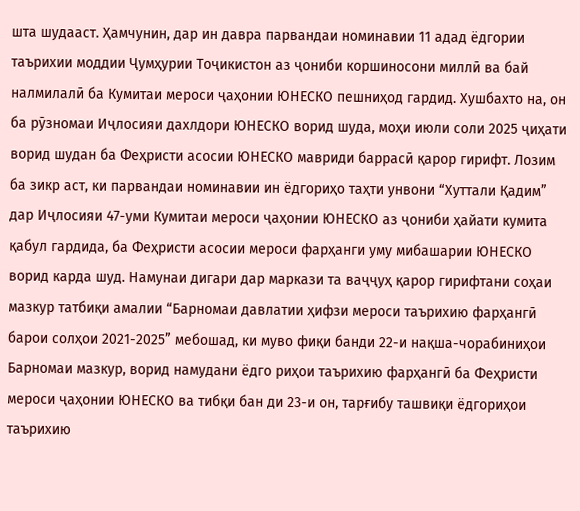шта шудааст. Ҳамчунин, дар ин давра парвандаи номинавии 11 адад ёдгории таърихии моддии Ҷумҳурии Тоҷикистон аз ҷониби коршиносони миллӣ ва бай налмилалӣ ба Кумитаи мероси ҷаҳонии ЮНЕСКО пешниҳод гардид. Хушбахто на, он ба рӯзномаи Иҷлосияи дахлдори ЮНЕСКО ворид шуда, моҳи июли соли 2025 ҷиҳати ворид шудан ба Феҳристи асосии ЮНЕСКО мавриди баррасӣ қарор гирифт. Лозим ба зикр аст, ки парвандаи номинавии ин ёдгориҳо таҳти унвони “Хуттали Қадим” дар Иҷлосияи 47-уми Кумитаи мероси ҷаҳонии ЮНЕСКО аз ҷониби ҳайати кумита қабул гардида, ба Феҳристи асосии мероси фарҳанги уму мибашарии ЮНЕСКО ворид карда шуд. Намунаи дигари дар маркази та ваҷҷуҳ қарор гирифтани соҳаи мазкур татбиқи амалии “Барномаи давлатии ҳифзи мероси таърихию фарҳангӣ барои солҳои 2021-2025” мебошад, ки муво фиқи банди 22-и нақша-чорабиниҳои Барномаи мазкур, ворид намудани ёдго риҳои таърихию фарҳангӣ ба Феҳристи мероси ҷаҳонии ЮНЕСКО ва тибқи бан ди 23-и он, тарғибу ташвиқи ёдгориҳои таърихию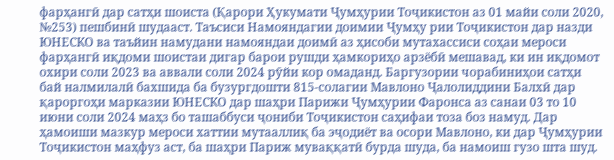фарҳангӣ дар сатҳи шоиста (Қарори Ҳукумати Ҷумҳурии Тоҷикистон аз 01 майи соли 2020, №253) пешбинӣ шудааст. Таъсиси Намояндагии доимии Ҷумҳу рии Тоҷикистон дар назди ЮНЕСКО ва таъйин намудани намояндаи доимӣ аз ҳисоби мутахассиси соҳаи мероси фарҳангӣ иқдоми шоистаи дигар барои рушди ҳамкориҳо арзёбӣ мешавад, ки ин иқдомот охири соли 2023 ва аввали соли 2024 рӯйи кор омаданд. Баргузории чорабиниҳои сатҳи бай налмилалӣ бахшида ба бузургдошти 815-солагии Мавлоно Ҷалолиддини Балхӣ дар қароргоҳи марказии ЮНЕСКО дар шаҳри Парижи Ҷумҳурии Фаронса аз санаи 03 то 10 июни соли 2024 маҳз бо ташаббуси ҷониби Тоҷикистон саҳифаи тоза боз намуд. Дар ҳамоиши мазкур мероси хаттии мутааллиқ ба эҷодиёт ва осори Мавлоно, ки дар Ҷумҳурии Тоҷикистон маҳфуз аст, ба шаҳри Париж муваққатӣ бурда шуда, ба намоиш гузо шта шуд.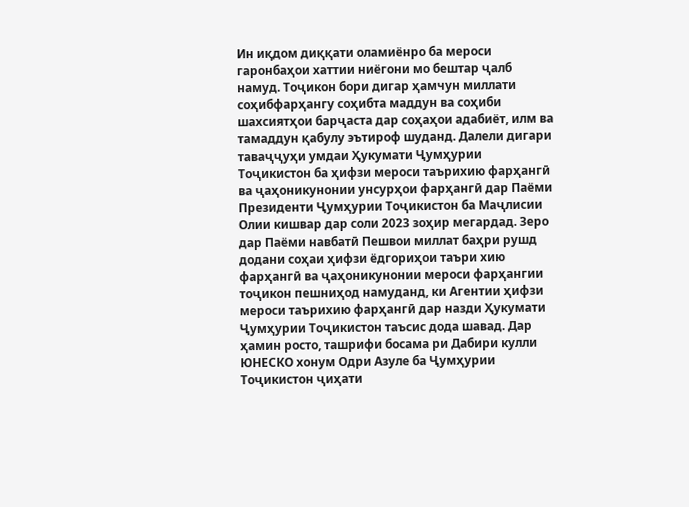Ин иқдом диққати оламиёнро ба мероси гаронбаҳои хаттии ниёгони мо бештар ҷалб намуд. Тоҷикон бори дигар ҳамчун миллати соҳибфарҳангу соҳибта маддун ва соҳиби шахсиятҳои барҷаста дар соҳаҳои адабиёт, илм ва тамаддун қабулу эътироф шуданд. Далели дигари таваҷҷуҳи умдаи Ҳукумати Ҷумҳурии Тоҷикистон ба ҳифзи мероси таърихию фарҳангӣ ва ҷаҳоникунонии унсурҳои фарҳангӣ дар Паёми Президенти Ҷумҳурии Тоҷикистон ба Маҷлисии Олии кишвар дар соли 2023 зоҳир мегардад. Зеро дар Паёми навбатӣ Пешвои миллат баҳри рушд додани соҳаи ҳифзи ёдгориҳои таъри хию фарҳангӣ ва ҷаҳоникунонии мероси фарҳангии тоҷикон пешниҳод намуданд, ки Агентии ҳифзи мероси таърихию фарҳангӣ дар назди Ҳукумати Ҷумҳурии Тоҷикистон таъсис дода шавад. Дар ҳамин росто, ташрифи босама ри Дабири кулли ЮНЕСКО хонум Одри Азуле ба Ҷумҳурии Тоҷикистон ҷиҳати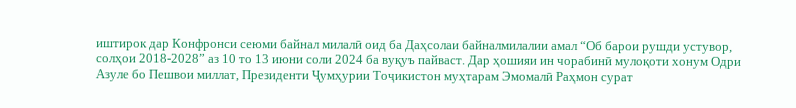иштирок дар Конфронси сеюми байнал милалӣ оид ба Даҳсолаи байналмилалии амал “Об барои рушди устувор, солҳои 2018-2028” аз 10 то 13 июни соли 2024 ба вуқуъ пайваст. Дар ҳошияи ин чорабинӣ мулоқоти хонум Одри Азуле бо Пешвои миллат, Президенти Ҷумҳурии Тоҷикистон муҳтарам Эмомалӣ Раҳмон сурат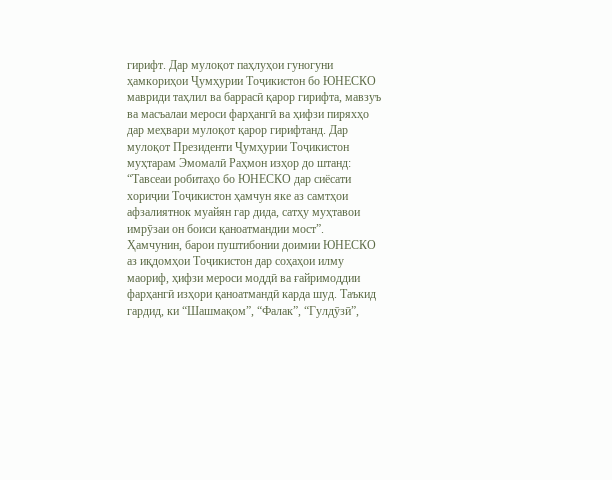гирифт. Дар мулоқот паҳлуҳои гуногуни ҳамкориҳои Ҷумҳурии Тоҷикистон бо ЮНЕСКО мавриди таҳлил ва баррасӣ қарор гирифта, мавзуъ ва масъалаи мероси фарҳангӣ ва ҳифзи пиряхҳо дар меҳвари мулоқот қарор гирифтанд. Дар мулоқот Президенти Ҷумҳурии Тоҷикистон муҳтарам Эмомалӣ Раҳмон изҳор до штанд: “Тавсеаи робитаҳо бо ЮНЕСКО дар сиёсати хориҷии Тоҷикистон ҳамчун яке аз самтҳои афзалиятнок муайян гар дида, сатҳу муҳтавои имрӯзаи он боиси қаноатмандии мост”. Ҳамчунин, барои пуштибонии доимии ЮНЕСКО аз иқдомҳои Тоҷикистон дар соҳаҳои илму маориф, ҳифзи мероси моддӣ ва ғайримоддии фарҳангӣ изҳори қаноатмандӣ карда шуд. Таъкид гардид, ки “Шашмақом”, “Фалак”, “Гулдӯзӣ”,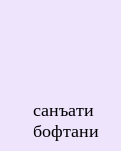санъати бофтани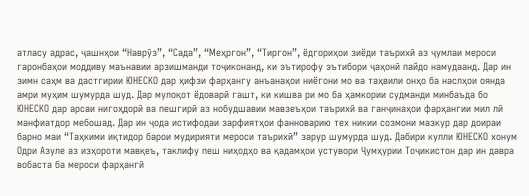атласу адрас, ҷашнҳои “Наврӯз”, “Сада”, “Меҳргон”, “Тиргон”, ёдгориҳои зиёди таърихӣ аз ҷумлаи мероси гаронбаҳои моддиву маънавии арзишманди тоҷиконанд, ки эътирофу эътибори ҷаҳонӣ пайдо намудаанд. Дар ин зимн саҳм ва дастгирии ЮНЕСКО дар ҳифзи фарҳангу анъанаҳои ниёгони мо ва таҳвили онҳо ба наслҳои оянда амри муҳим шумурда шуд. Дар мулоқот ёдоварӣ гашт, ки кишва ри мо ба ҳамкории судманди минбаъда бо ЮНЕСКО дар арсаи нигоҳдорӣ ва пешгирӣ аз нобудшавии мавзеъҳои таърихӣ ва ганҷинаҳои фарҳангии мил лӣ манфиатдор мебошад. Дар ин ҷода истифодаи зарфиятҳои фанноварию тех никии созмони мазкур дар доираи барно маи “Таҳкими иқтидор барои мудирияти мероси таърихӣ” зарур шумурда шуд. Дабири кулли ЮНЕСКО хонум Одри Азуле аз изҳороти мавқеъ, таклифу пеш ниҳодҳо ва қадамҳои устувори Ҷумҳурии Тоҷикистон дар ин давра вобаста ба мероси фарҳангӣ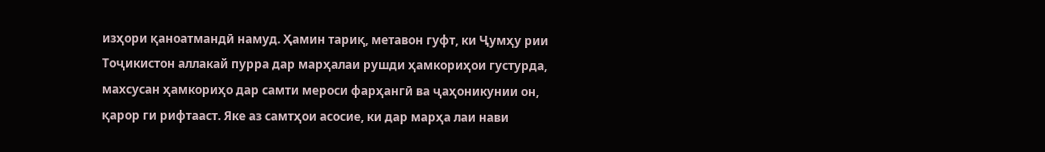изҳори қаноатмандӣ намуд. Ҳамин тариқ, метавон гуфт, ки Ҷумҳу рии Тоҷикистон аллакай пурра дар марҳалаи рушди ҳамкориҳои густурда, махсусан ҳамкориҳо дар самти мероси фарҳангӣ ва ҷаҳоникунии он, қарор ги рифтааст. Яке аз самтҳои асосие, ки дар марҳа лаи нави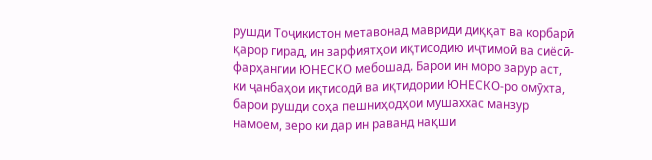рушди Тоҷикистон метавонад мавриди диққат ва корбарӣ қарор гирад, ин зарфиятҳои иқтисодию иҷтимоӣ ва сиёсӣ-фарҳангии ЮНЕСКО мебошад. Барои ин моро зарур аст, ки ҷанбаҳои иқтисодӣ ва иқтидории ЮНЕСКО-ро омӯхта, барои рушди соҳа пешниҳодҳои мушаххас манзур намоем, зеро ки дар ин раванд нақши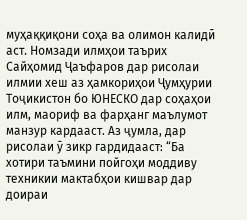муҳаққиқони соҳа ва олимон калидӣ аст. Номзади илмҳои таърих Сайҳомид Ҷаъфаров дар рисолаи илмии хеш аз ҳамкориҳои Ҷумҳурии Тоҷикистон бо ЮНЕСКО дар соҳаҳои илм, маориф ва фарҳанг маълумот манзур кардааст. Аз ҷумла, дар рисолаи ӯ зикр гардидааст: “Ба хотири таъмини пойгоҳи моддиву техникии мактабҳои кишвар дар доираи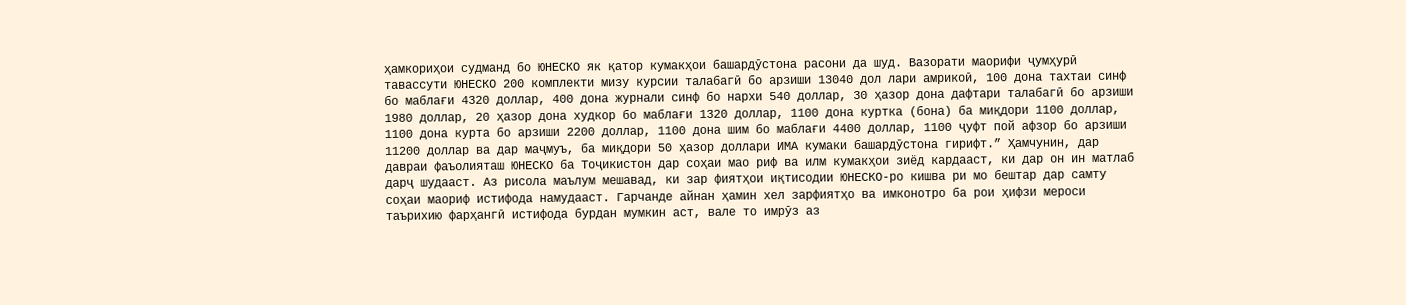ҳамкориҳои судманд бо ЮНЕСКО як қатор кумакҳои башардӯстона расони да шуд. Вазорати маорифи ҷумҳурӣ тавассути ЮНЕСКО 200 комплекти мизу курсии талабагӣ бо арзиши 13040 дол лари амрикоӣ, 100 дона тахтаи синф бо маблағи 4320 доллар, 400 дона журнали синф бо нархи 540 доллар, 30 ҳазор дона дафтари талабагӣ бо арзиши 1980 доллар, 20 ҳазор дона худкор бо маблағи 1320 доллар, 1100 дона куртка (бона) ба миқдори 1100 доллар, 1100 дона курта бо арзиши 2200 доллар, 1100 дона шим бо маблағи 4400 доллар, 1100 ҷуфт пой афзор бо арзиши 11200 доллар ва дар маҷмуъ, ба миқдори 50 ҳазор доллари ИМА кумаки башардӯстона гирифт.” Ҳамчунин, дар давраи фаъолияташ ЮНЕСКО ба Тоҷикистон дар соҳаи мао риф ва илм кумакҳои зиёд кардааст, ки дар он ин матлаб дарҷ шудааст. Аз рисола маълум мешавад, ки зар фиятҳои иқтисодии ЮНЕСКО-ро кишва ри мо бештар дар самту соҳаи маориф истифода намудааст. Гарчанде айнан ҳамин хел зарфиятҳо ва имконотро ба рои ҳифзи мероси таърихию фарҳангӣ истифода бурдан мумкин аст, вале то имрӯз аз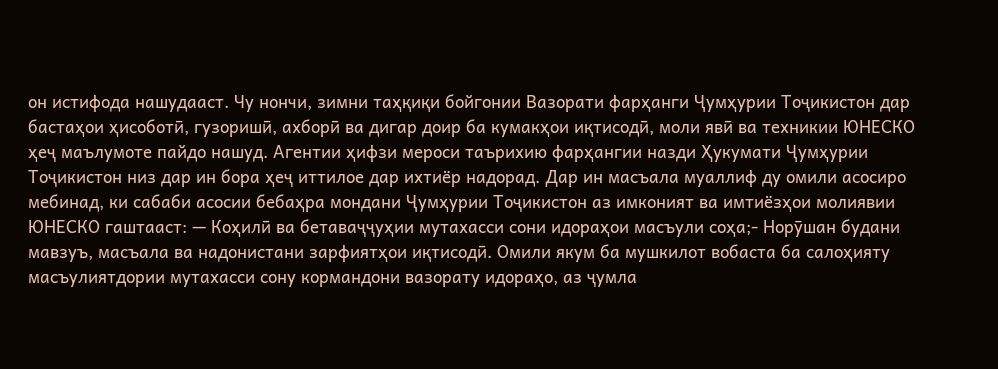он истифода нашудааст. Чу нончи, зимни таҳқиқи бойгонии Вазорати фарҳанги Ҷумҳурии Тоҷикистон дар бастаҳои ҳисоботӣ, гузоришӣ, ахборӣ ва дигар доир ба кумакҳои иқтисодӣ, моли явӣ ва техникии ЮНЕСКО ҳеҷ маълумоте пайдо нашуд. Агентии ҳифзи мероси таърихию фарҳангии назди Ҳукумати Ҷумҳурии Тоҷикистон низ дар ин бора ҳеҷ иттилое дар ихтиёр надорад. Дар ин масъала муаллиф ду омили асосиро мебинад, ки сабаби асосии бебаҳра мондани Ҷумҳурии Тоҷикистон аз имконият ва имтиёзҳои молиявии ЮНЕСКО гаштааст: — Коҳилӣ ва бетаваҷҷуҳии мутахасси сони идораҳои масъули соҳа;- Норӯшан будани мавзуъ, масъала ва надонистани зарфиятҳои иқтисодӣ. Омили якум ба мушкилот вобаста ба салоҳияту масъулиятдории мутахасси сону кормандони вазорату идораҳо, аз ҷумла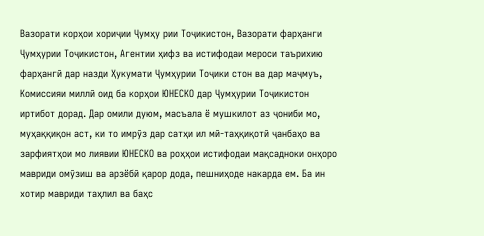Вазорати корҳои хориҷии Ҷумҳу рии Тоҷикистон, Вазорати фарҳанги Ҷумҳурии Тоҷикистон, Агентии ҳифз ва истифодаи мероси таърихию фарҳангӣ дар назди Ҳукумати Ҷумҳурии Тоҷики стон ва дар маҷмуъ, Комиссияи миллӣ оид ба корҳои ЮНЕСКО дар Ҷумҳурии Тоҷикистон иртибот дорад. Дар омили дуюм, масъала ё мушкилот аз ҷониби мо, муҳаққиқон аст, ки то имрӯз дар сатҳи ил мӣ-таҳқиқотӣ ҷанбаҳо ва зарфиятҳои мо лиявии ЮНЕСКО ва роҳҳои истифодаи мақсадноки онҳоро мавриди омӯзиш ва арзёбӣ қарор дода, пешниҳоде накарда ем. Ба ин хотир мавриди таҳлил ва баҳс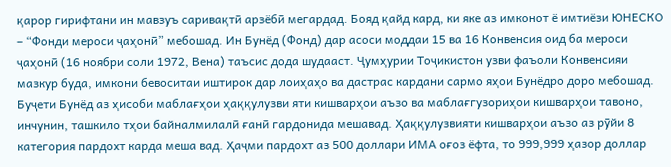қарор гирифтани ин мавзуъ саривақтӣ арзёбӣ мегардад. Бояд қайд кард, ки яке аз имконот ё имтиёзи ЮНЕСКО – “Фонди мероси ҷаҳонӣ” мебошад. Ин Бунёд (Фонд) дар асоси моддаи 15 ва 16 Конвенсия оид ба мероси ҷаҳонӣ (16 ноябри соли 1972, Вена) таъсис дода шудааст. Ҷумҳурии Тоҷикистон узви фаъоли Конвенсияи мазкур буда, имкони бевоситаи иштирок дар лоиҳаҳо ва дастрас кардани сармо яҳои Бунёдро доро мебошад. Буҷети Бунёд аз ҳисоби маблағҳои ҳаққулузви яти кишварҳои аъзо ва маблағгузориҳои кишварҳои тавоно, инчунин, ташкило тҳои байналмилалӣ ғанӣ гардонида мешавад. Ҳаққулузвияти кишварҳои аъзо аз рӯйи 8 категория пардохт карда меша вад. Ҳаҷми пардохт аз 500 доллари ИМА оғоз ёфта, то 999,999 ҳазор доллар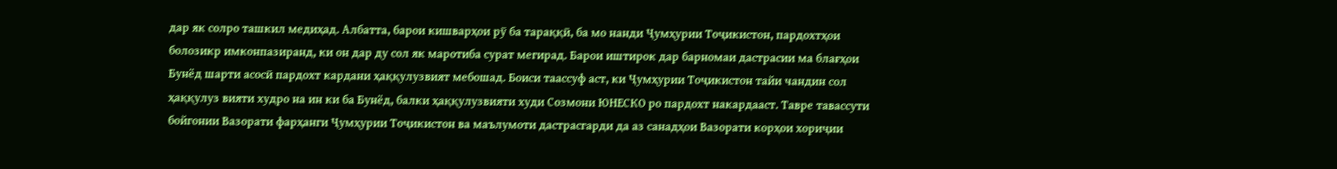дар як солро ташкил медиҳад. Албатта, барои кишварҳои рӯ ба тараққӣ, ба мо нанди Ҷумҳурии Тоҷикистон, пардохтҳои болозикр имконпазиранд, ки он дар ду сол як маротиба сурат мегирад. Барои иштирок дар барномаи дастрасии ма блағҳои Бунёд шарти асосӣ пардохт кардани ҳаққулузвият мебошад. Боиси таассуф аст, ки Ҷумҳурии Тоҷикистон тайи чандин сол ҳаққулуз вияти худро на ин ки ба Бунёд, балки ҳаққулузвияти худи Созмони ЮНЕСКО ро пардохт накардааст. Тавре тавассути бойгонии Вазорати фарҳанги Ҷумҳурии Тоҷикистон ва маълумоти дастрасгарди да аз санадҳои Вазорати корҳои хориҷии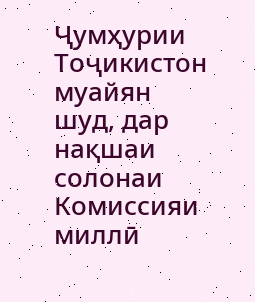Ҷумҳурии Тоҷикистон муайян шуд, дар нақшаи солонаи Комиссияи миллӣ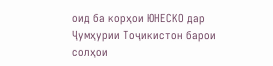оид ба корҳои ЮНЕСКО дар Ҷумҳурии Тоҷикистон барои солҳои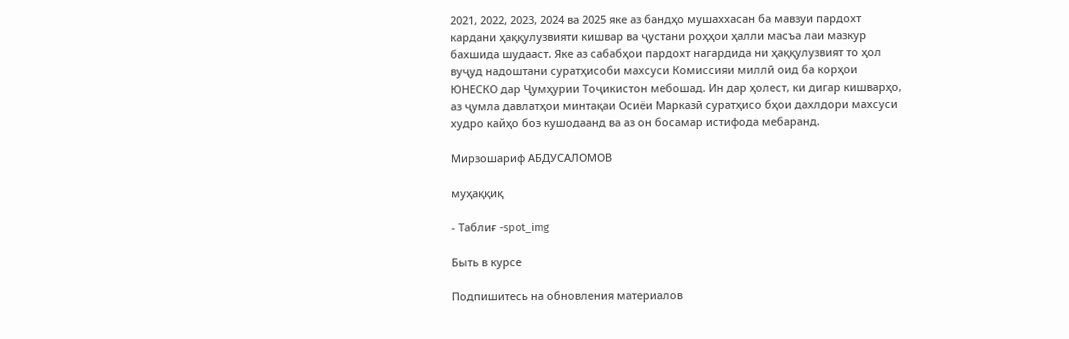2021, 2022, 2023, 2024 ва 2025 яке аз бандҳо мушаххасан ба мавзуи пардохт кардани ҳаққулузвияти кишвар ва ҷустани роҳҳои ҳалли масъа лаи мазкур бахшида шудааст. Яке аз сабабҳои пардохт нагардида ни ҳаққулузвият то ҳол вуҷуд надоштани суратҳисоби махсуси Комиссияи миллӣ оид ба корҳои ЮНЕСКО дар Ҷумҳурии Тоҷикистон мебошад. Ин дар ҳолест, ки дигар кишварҳо, аз ҷумла давлатҳои минтақаи Осиёи Марказӣ суратҳисо бҳои дахлдори махсуси худро кайҳо боз кушодаанд ва аз он босамар истифода мебаранд.

Мирзошариф АБДУСАЛОМОВ

муҳаққиқ

- Таблиғ -spot_img

Быть в курсе

Подпишитесь на обновления материалов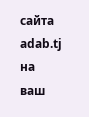сайта adab.tj на ваш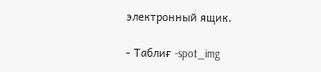электронный ящик.

- Таблиғ -spot_img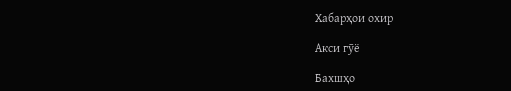Хабарҳои охир

Акси гӯё

Бахшҳо